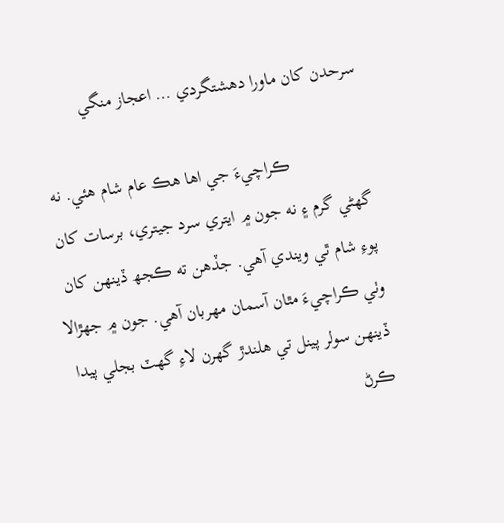سرحدن کان ماورا دھشتگردي … اعجاز منگي

                 ڪراچيءَ جي اھا ھڪ عام شام ھئي. نه گھڻي گرم ۽ نه جون ۾ ايتري سرد جيتري، برسات کان پوءِ شام ٿي ويندي آھي. جڏھن ته ڪجھ ڏينھن کان وٺي ڪراچيءَ مٿان آسمان مھربان آھي. جون ۾ جھڙالا ڏينھن سولر پينل تي ھلندڙ گھرن لاءِ گھٽ بجلي پيدا ڪرڻ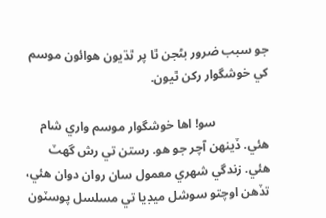جو سبب ضرور بڻجن ٿا پر ٿڌيون ھوائون موسم کي خوشگوار رکن ٿيون.

                 سو! اھا خوشگوار موسم واري شام ھئي. ڏينھن آچر جو ھو. رستن تي رش گھٽ ھئي. زندگي شھري معمول سان روان دوان ھئي، تڏھن اوچتو سوشل ميڊيا تي مسلسل پوسٽون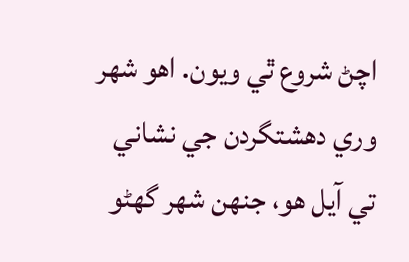اچڻ شروع ٿي ويون. اھو شھر وري دھشتگردن جي نشاني تي آيل ھو، جنھن شھر گھڻو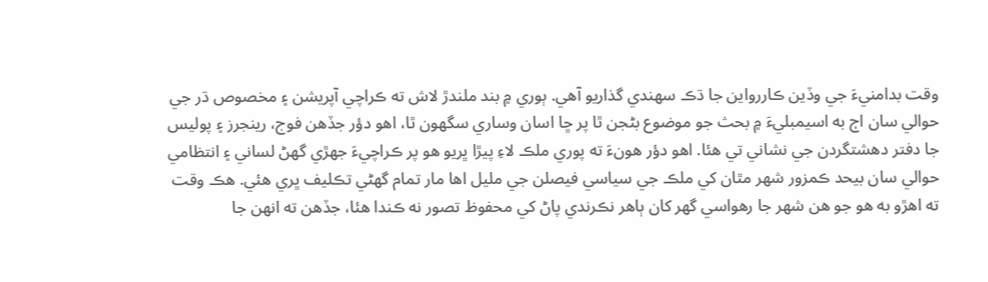وقت بدامنيءَ جي وڏين ڪاررواين جا ڌڪ سھندي گذاريو آھي. ٻوري ۾ بند ملندڙ لاش ته ڪراچي آپريشن ۽ مخصوص ڌر جي حوالي سان اڄ به اسيمبليءَ ۾ بحث جو موضوع بڻجن ٿا پر ڇا اسان وساري سگھون ٿا، اھو دؤر جڏھن فوج، رينجرز ۽ پوليس جا دفتر دھشتگردن جي نشاني تي ھئا. اھو دؤر ھونءَ ته پوري ملڪ لاءِ پيڙا ڀريو ھو پر ڪراچيءَ جھڙي گھڻ لساني ۽ انتظامي حوالي سان بيحد ڪمزور شھر مٿان کي ملڪ جي سياسي فيصلن جي مليل اھا مار تمام گھڻي تڪليف ڀري ھئي. ھڪ وقت ته اھڙو به ھو جو ھن شھر جا رھواسي گھر کان ٻاھر نڪرندي پاڻ کي محفوظ تصور نه ڪندا ھئا، جڏھن ته انھن جا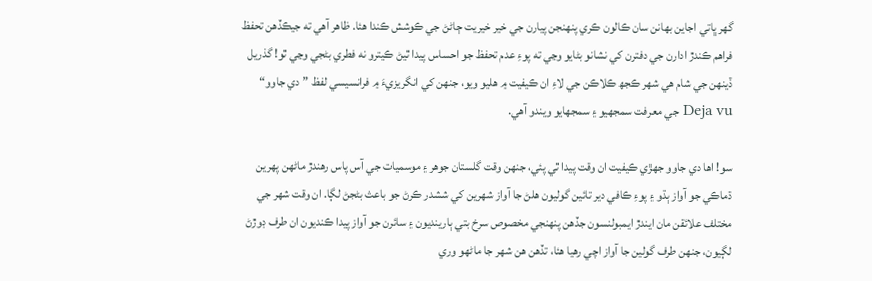گھر ڀاتي اجاين بھانن سان ڪالون ڪري پنھنجن پيارن جي خير خيريت ڄاڻڻ جي ڪوشش ڪندا ھئا. ظاھر آھي ته جيڪڏھن تحفظ فراھم ڪندڙ ادارن جي دفترن کي نشانو بڻايو وڃي ته پوءِ عدم تحفظ جو احساس پيدا ٿيڻ ڪيترو نه فطري بڻجي وڃي ٿو! گذريل ڏينھن جي شام ھي شھر ڪجھ ڪلاڪن جي لاءِ ان ڪيفيت ۾ ھليو ويو، جنھن کي انگريزيءَ ۾ فرانسيسي لفظ ”دي جاوو“ Deja vu جي معرفت سمجھيو ۽ سمجھايو ويندو آھي.

سو! اھا دي جاوو جھڙي ڪيفيت ان وقت پيدا ٿي پئي، جنھن وقت گلستان جوھر ۽ موسميات جي آس پاس رھندڙ ماڻھن پھرين ڌماڪي جو آواز ٻڌو ۽ پوءِ ڪافي دير تائين گوليون ھلڻ جا آواز شھرين کي ششدر ڪرڻ جو باعث بڻجڻ لڳا. ان وقت شھر جي مختلف علائقن مان ايندڙ ايمبولنسون جڏھن پنھنجي مخصوص سرخ بتي ٻارينديون ۽ سائرن جو آواز پيدا ڪنديون ان طرف ڊوڙڻ لڳيون، جنھن طرف گولين جا آواز اچي رھيا ھئا، تڏھن ھن شھر جا ماڻھو وري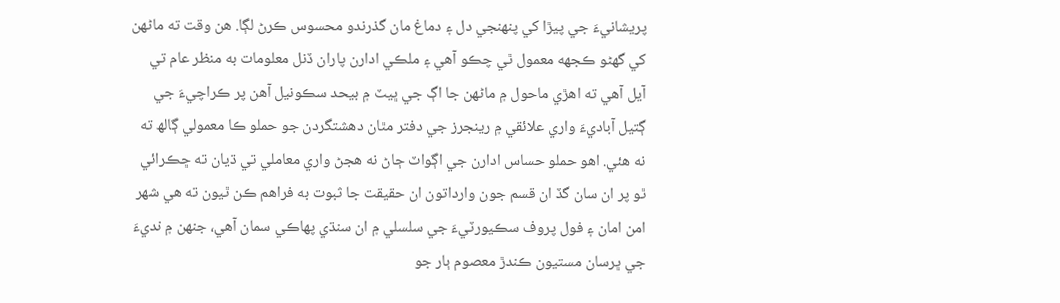پريشانيءَ جي پيڙا کي پنھنجي دل ۽ دماغ مان گذرندو محسوس ڪرڻ لڳا. ھن وقت ته ماڻھن کي گھڻو ڪجھه معمول ٿي چڪو آھي ۽ ملڪي ادارن پاران ڏنل معلومات به منظر عام تي آيل آھي ته اھڙي ماحول ۾ ماڻھن جا اڳ جي ڀيٽ ۾ بيحد سڪونيل آھن پر ڪراچيءَ جي ڳتيل آباديءَ واري علائقي ۾ رينجرز جي دفتر مٿان دھشتگردن جو حملو ڪا معمولي ڳالھ ته نه ھئي. اھو حملو حساس ادارن جي اڳواٽ ڄاڻ نه ھجڻ واري معاملي تي ڌيان ته ڇڪرائي ٿو پر ان سان گڏ ان قسم جون وارداتون ان حقيقت جا ثبوت به فراھم ڪن ٿيون ته ھي شھر امن امان ۽ فول پروف سڪيورٽيءَ جي سلسلي ۾ ان سنڌي پھاڪي سمان آھي، جنھن ۾ نديءَ جي ڀرسان مستيون ڪندڙ معصوم ٻار جو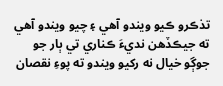تذڪرو ڪيو ويندو آھي ۽ چيو ويندو آھي ته جيڪڏھن نديءَ ڪناري تي ٻار جو جوڳو خيال نه رکيو ويندو ته پوءِ نقصان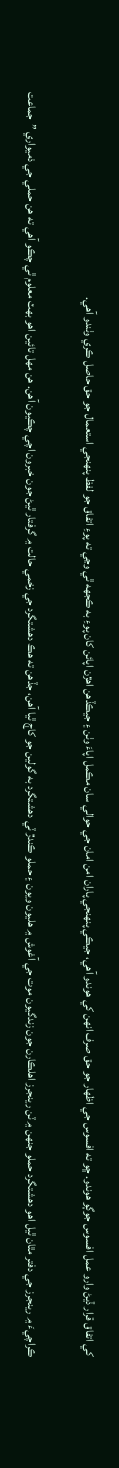کي اتفاق قرار ڏيڻ وارو عمل افسوس جوڳو ھوندو. ڇو ته افسوس جي اظھار جو حق صرف انھن کي ھوندو آھي، جيڪي پنھنجي پاران امن امان جي حوالي سان مڪمل اپاءَ وٺن ۽ جيڪڏھن اھڙن اپائن کان پوءِ به ڪجھه ٿي وڃي ته پوءِ اتفاق جو لفظ پنھنجي استعمال جو حق حاصل ڪري وٺندو آھي.

ڪراچيءَ ۾ رينجرز جي دفتر مٿان ٿيل اھو دھشتگرد حملو جنھن ۾ ٽن رينجرز اھلڪارن جون زندگيون موت جي آغوش ۾ ھليون ويون ۽ حملو ڪندڙ ٽي دھشتگرد به گولين جو کاڄ ٿيا آھن، جڏھن ته ھڪ دھشتگرد جي زخمي حالت ۾ گرفتار ٿيڻ جون خبرون اچي چڪيون آھن. ھن مھل تائين اھو بھٽ معلوم ٿي چڪو آھي ته ھن حملي جي ذميواري ”جماعت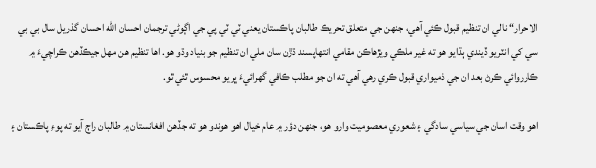الاحرار“ نالي ان تنظيم قبول ڪئي آھي، جنھن جي متعلق تحريڪ طالبان پاڪستان يعني ٽي ٽي پي جي اڳوڻي ترجمان احسان الله احسان گذريل سال بي بي سي کي انٽريو ڏيندي ٻڌايو ھو ته غير ملڪي ويڙھاڪن مقامي انتھاپسند ڌڙن سان ملي ان تنظيم جو بنياد وڌو ھو. اھا تنظيم ھن مھل جيڪڏھن ڪراچيءَ ۾ ڪارروائي ڪرڻ بعد ان جي ذميواري قبول ڪري رھي آھي ته ان جو مطلب ڪافي گھرائيءَ ڀريو محسوس ٿئي ٿو.

اھو وقت اسان جي سياسي سادگي ۽ شعوري معصوميت وارو ھو، جنھن دؤر ۾ عام خيال اھو ھوندو ھو ته جڏھن افغانستان ۾ طالبان راڄ آيو ته پوءِ پاڪستان ۽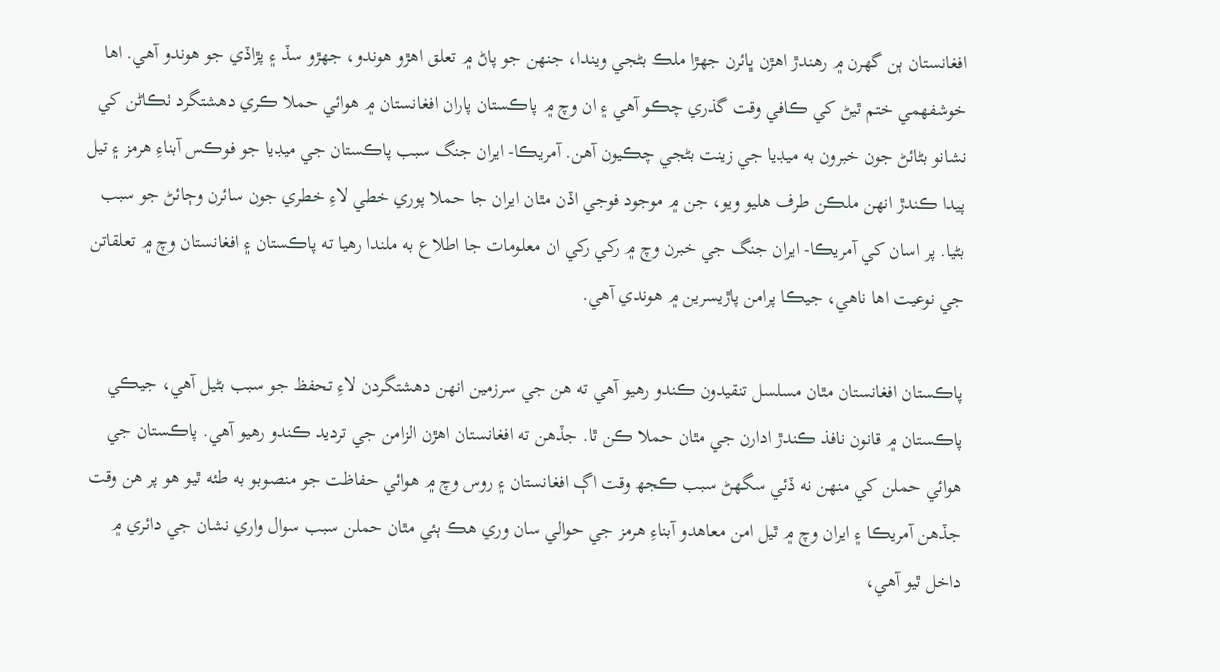افغانستان ٻن گھرن ۾ رھندڙ اھڙن ڀائرن جھڙا ملڪ بڻجي ويندا، جنھن جو پاڻ ۾ تعلق اھڙو ھوندو، جھڙو سڏ ۽ پڙاڏي جو ھوندو آھي. اھا خوشفھمي ختم ٿيڻ کي ڪافي وقت گذري چڪو آھي ۽ ان وچ ۾ پاڪستان پاران افغانستان ۾ ھوائي حملا ڪري دھشتگرد ٺڪاڻن کي نشانو بڻائڻ جون خبرون به ميڊيا جي زينت بڻجي چڪيون آھن. آمريڪا- ايران جنگ سبب پاڪستان جي ميڊيا جو فوڪس آبناءِ ھرمز ۽ تيل پيدا ڪندڙ انھن ملڪن طرف ھليو ويو، جن ۾ موجود فوجي اڏن مٿان ايران جا حملا پوري خطي لاءِ خطري جون سائرن وڄائڻ جو سبب بڻيا. پر اسان کي آمريڪا- ايران جنگ جي خبرن وچ ۾ رکي رکي ان معلومات جا اطلاع به ملندا رھيا ته پاڪستان ۽ افغانستان وچ ۾ تعلقاتن جي نوعيت اھا ناھي، جيڪا پرامن پاڙيسرين ۾ ھوندي آھي.

پاڪستان افغانستان مٿان مسلسل تنقيدون ڪندو رھيو آھي ته ھن جي سرزمين انھن دھشتگردن لاءِ تحفظ جو سبب بڻيل آھي، جيڪي پاڪستان ۾ قانون نافذ ڪندڙ ادارن جي مٿان حملا ڪن ٿا. جڏھن ته افغانستان اھڙن الزامن جي ترديد ڪندو رھيو آھي. پاڪستان جي ھوائي حملن کي منھن نه ڏئي سگھڻ سبب ڪجھ وقت اڳ افغانستان ۽ روس وچ ۾ ھوائي حفاظت جو منصوبو به طئه ٿيو ھو پر ھن وقت جڏھن آمريڪا ۽ ايران وچ ۾ ٿيل امن معاھدو آبناءِ ھرمز جي حوالي سان وري ھڪ ٻئي مٿان حملن سبب سوال واري نشان جي دائري ۾ داخل ٿيو آھي،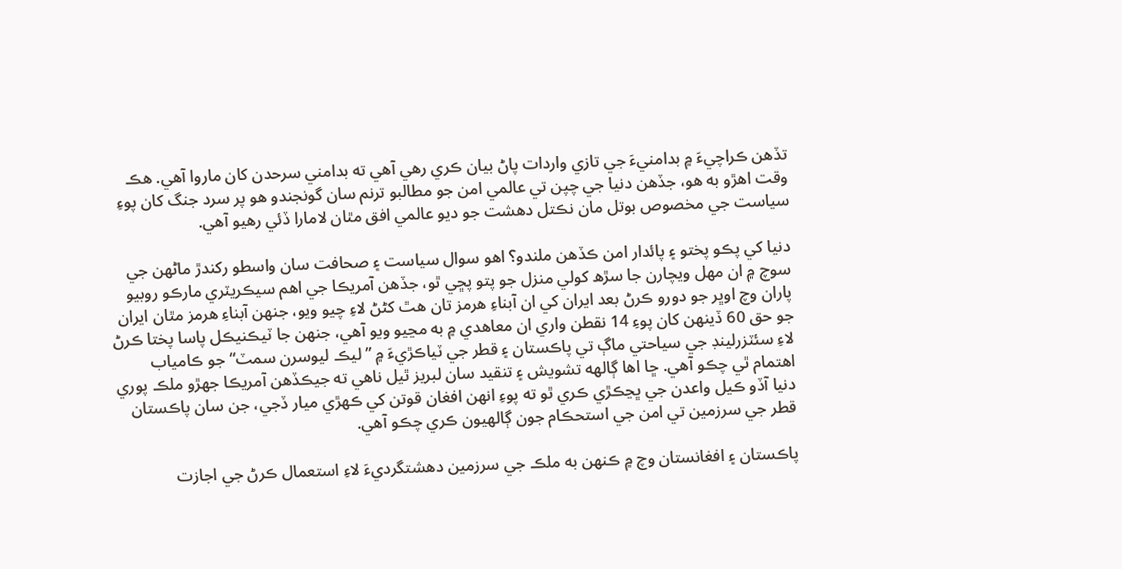تڏھن ڪراچيءَ ۾ بدامنيءَ جي تازي واردات پاڻ بيان ڪري رھي آھي ته بدامني سرحدن کان ماروا آھي. ھڪ وقت اھڙو به ھو، جڏھن دنيا جي چپن تي عالمي امن جو مطالبو ترنم سان گونجندو ھو پر سرد جنگ کان پوءِ سياست جي مخصوص بوتل مان نڪتل دھشت جو ديو عالمي افق مٿان لامارا ڏئي رھيو آھي.

دنيا کي پڪو پختو ۽ پائدار امن ڪڏھن ملندو؟ اھو سوال سياست ۽ صحافت سان واسطو رکندڙ ماڻھن جي سوچ ۾ ان مھل ويچارن جا سڙھ کولي منزل جو پتو پڇي ٿو، جڏھن آمريڪا جي اھم سيڪريٽري مارڪو روبيو پاران وچ اوڀر جو دورو ڪرڻ بعد ايران کي ان آبناءِ ھرمز تان ھٿ کڻڻ لاءِ چيو ويو، جنھن آبناءِ ھرمز مٿان ايران جو حق 60 ڏينھن کان پوءِ 14 نقطن واري ان معاھدي ۾ به مڃيو ويو آھي، جنھن جا ٽيڪنيڪل پاسا پختا ڪرڻ لاءِ سئٽزرلينڊ جي سياحتي ماڳ تي پاڪستان ۽ قطر جي ٽياڪڙيءَ ۾ ”ليڪ ليوسرن سمٽ“ جو ڪامياب اھتمام ٿي چڪو آھي. ڇا اھا ڳالھه تشويش ۽ تنقيد سان لبريز ٿيل ناھي ته جيڪڏھن آمريڪا جھڙو ملڪ پوري دنيا آڏو ڪيل واعدن جي ڀڃڪڙي ڪري ٿو ته پوءِ انھن افغان قوتن کي ڪھڙي ميار ڏجي، جن سان پاڪستان قطر جي سرزمين تي امن جي استحڪام جون ڳالھيون ڪري چڪو آھي.

پاڪستان ۽ افغانستان وچ ۾ ڪنھن به ملڪ جي سرزمين دھشتگرديءَ لاءِ استعمال ڪرڻ جي اجازت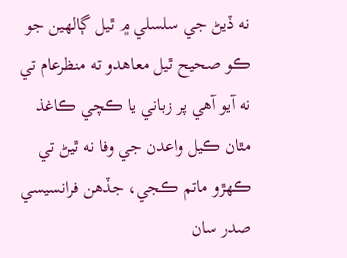نه ڏيڻ جي سلسلي ۾ ٿيل ڳالھين جو ڪو صحيح ٿيل معاھدو ته منظرعام تي نه آيو آھي پر زباني يا ڪچي ڪاغذ مٿان ڪيل واعدن جي وفا نه ٿيڻ تي ڪھڙو ماتم ڪجي، جڏھن فرانسيسي صدر سان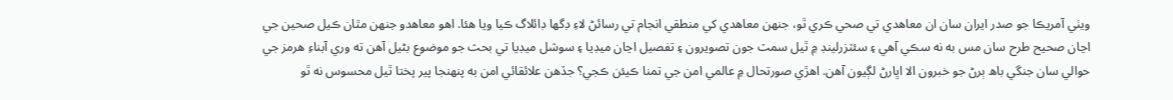ويٺي آمريڪا جو صدر ايران سان ان معاھدي تي صحي ڪري ٿو، جنھن معاھدي کي منطقي انجام تي رسائڻ لاءِ ڊگھا ڊائلاگ ڪيا ويا ھئا. اھو معاھدو جنھن مٿان ڪيل صحين جي اڃان صحيح طرح سان مس به نه سڪي آھي ۽ سئٽزرلينڊ ۾ ٿيل سمٽ جون تصويرون ۽ تفصيل اڃان ميڊيا ۽ سوشل ميڊيا تي بحث جو موضوع بڻيل آھن ته وري آبناءِ ھرمز جي حوالي سان جنگي باھ ٻرڻ جو خبرون الا اڀارڻ لڳيون آھن. اھڙي صورتحال ۾ عالمي امن جي تمنا ڪيئن ڪجي؟ جڏھن علائقائي امن به پنھنجا پير پختا ٿيل محسوس نه ٿو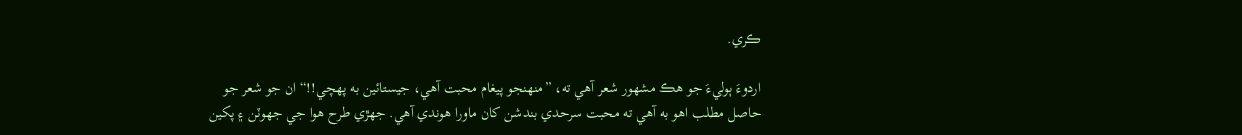ڪري.

اردوءَ ٻوليءَ جو ھڪ مشھور شعر آھي ته، ”منھنجو پيغام محبت آھي، جيستائين به پھچي!!“ ان جو شعر جو حاصل مطلب اھو به آھي ته محبت سرحدي بندشن کان ماورا ھوندي آھي. جھڙي طرح ھوا جي جھوٽن ۽ پکين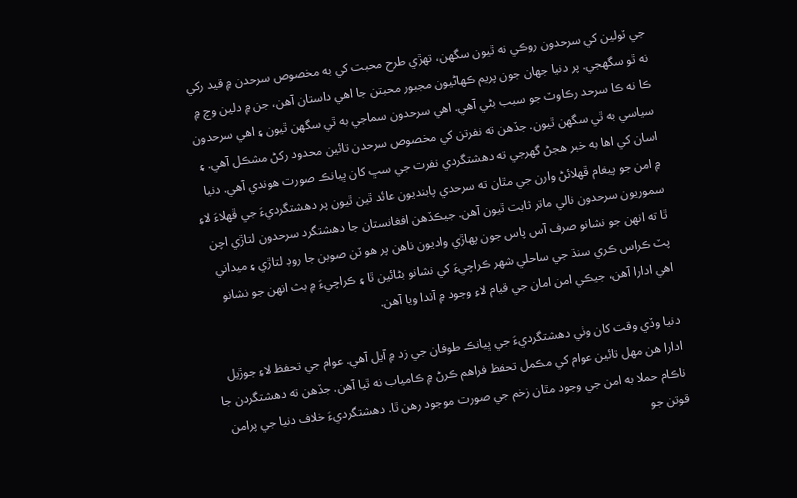جي ٽولين کي سرحدون روڪي نه ٿيون سگھن، تھڙي طرح محبت کي به مخصوص سرحدن ۾ قيد رکي نه ٿو سگھجي. پر دنيا جھان جون پريم ڪھاڻيون مجبور محبتن جا اھي داستان آھن، جن ۾ دلين وچ ۾ ڪا نه ڪا سرحد رڪاوٽ جو سبب بڻي آھي. اھي سرحدون سماجي به ٿي سگھن ٿيون ۽ اھي سرحدون سياسي به ٿي سگھن ٿيون. جڏھن ته نفرتن کي مخصوص سرحدن تائين محدود رکڻ مشڪل آھي. ۽ اسان کي اھا به خبر ھجڻ گھرجي ته دھشتگردي نفرت جي سڀ کان ڀيانڪ صورت ھوندي آھي. دنيا ۾ امن جو پيغام ڦھلائڻ وارن جي مٿان ته سرحدي پابنديون عائد ٿين ٿيون پر دھشتگرديءَ جي ڦھلاءَ لاءِ سموريون سرحدون نالي ماتر ثابت ٿيون آھن. جيڪڏھن افغانستان جا دھشتگرد سرحدون لتاڙي اچن ٿا ته انھن جو نشانو صرف آس پاس جون پھاڙي واديون ناھن پر ھو ٽن صوبن جا روڊ لتاڙي ۽ ميداني پٽ ڪراس ڪري سنڌ جي ساحلي شھر ڪراچيءَ کي نشانو بڻائين ٿا ۽ ڪراچيءَ ۾ بث انھن جو نشانو اھي ادارا آھن، جيڪي امن امان جي قيام لاءِ وجود ۾ آندا ويا آھن.

دنيا وڏي وقت کان وٺي دھشتگرديءَ جي ڀيانڪ طوفان جي زد ۾ آيل آھي. عوام جي تحفظ لاءِ جوڙيل ادارا ھن مھل تائين عوام کي مڪمل تحفظ فراھم ڪرڻ ۾ ڪامياب نه ٿيا آھن. جڏھن ته دھشتگردن جا ناڪام حملا به امن جي وجود مٿان زخم جي صورت موجود رھن ٿا. دھشتگرديءَ خلاف دنيا جي پرامن قوتن جو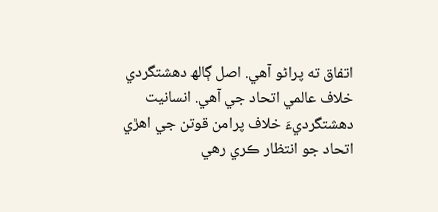اتفاق ته پراڻو آھي. اصل ڳالھ دھشتگردي خلاف عالمي اتحاد جي آھي. انسانيت دھشتگرديءَ خلاف پرامن قوتن جي اھڙي اتحاد جو انتظار ڪري رھي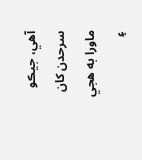آھي، جيڪو سرحدن کان ماورا به ھجي ۽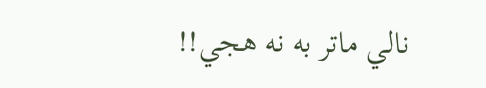نالي ماتر به نه ھجي!!